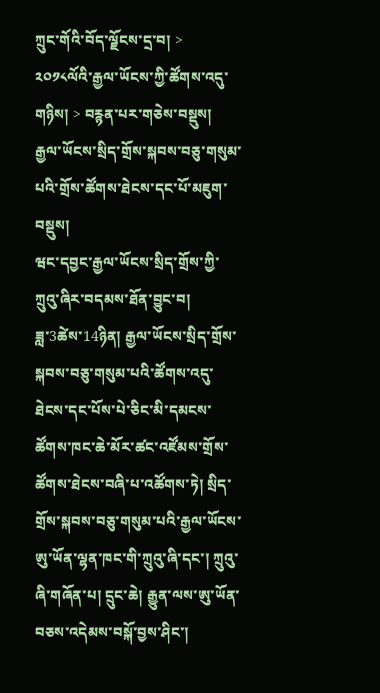ཀྲུང་གོའི་བོད་ལྗོངས་དྲ་བ། > ༢༠༡༨ལོའི་རྒྱལ་ཡོངས་ཀྱི་ཚོགས་འདུ་གཉིས། > བརྙན་པར་གཅེས་བསྡུས།
རྒྱལ་ཡོངས་སྲིད་གྲོས་སྐབས་བཅུ་གསུམ་པའི་གྲོས་ཚོགས་ཐེངས་དང་པོ་མཇུག་བསྡུས།
ཝང་དབྱང་རྒྱལ་ཡོངས་སྲིད་གྲོས་ཀྱི་ཀྲུའུ་ཞིར་བདམས་ཐོན་བྱུང་བ།
ཟླ་3ཚེས་14ཉིན། རྒྱལ་ཡོངས་སྲིད་གྲོས་སྐབས་བཅུ་གསུམ་པའི་ཚོགས་འདུ་ཐེངས་དང་པོས་པེ་ཅིང་མི་དམངས་ཚོགས་ཁང་ཆེ་མོར་ཚང་འཛོམས་གྲོས་ཚོགས་ཐེངས་བཞི་པ་འཚོགས་ཏེ། སྲིད་གྲོས་སྐབས་བཅུ་གསུམ་པའི་རྒྱལ་ཡོངས་ཨུ་ཡོན་ལྷན་ཁང་གི་ཀྲུའུ་ཞི་དང་། ཀྲུའུ་ཞི་གཞོན་པ། དྲུང་ཆེ། རྒྱུན་ལས་ཨུ་ཡོན་བཅས་འདེམས་བསྐོ་བྱས་ཤིང་།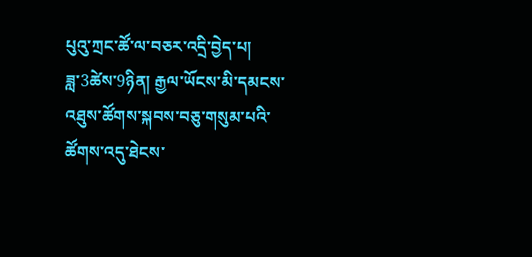པུའུ་ཀྲང་ཚོ་ལ་བཅར་འདྲི་བྱེད་པ།
ཟླ་3ཚེས་9ཉིན། རྒྱལ་ཡོངས་མི་དམངས་འཐུས་ཚོགས་སྐབས་བཅུ་གསུམ་པའི་ཚོགས་འདུ་ཐེངས་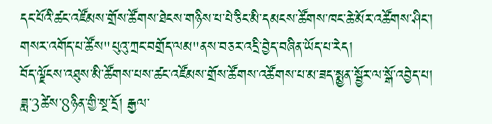དང་པོའི་ཚང་འཛོམས་གྲོས་ཚོགས་ཐེངས་གཉིས་པ་པེ་ཅིང་མི་དམངས་ཚོགས་ཁང་ཆེ་མོར་འཚོགས་ཤིང་། གསར་འགོད་པ་ཚོས"པུའུ་ཀྲང་བགྲོད་ལམ"ནས་བཅར་འདྲི་བྱེད་བཞིན་ཡོད་པ་རེད།
བོད་ལྗོངས་འཐུས་མི་ཚོགས་པས་ཚང་འཛོམས་གྲོས་ཚོགས་འཚོགས་པ་མ་ཟད་སྨྱན་སྦྱོར་ལ་སྒོ་འབྱེད་པ།
ཟླ་3ཚེས་8ཉིན་གྱི་སྔ་དྲོ། རྒྱལ་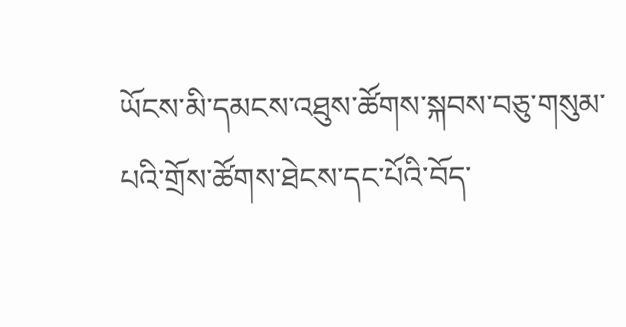ཡོངས་མི་དམངས་འཐུས་ཚོགས་སྐབས་བཅུ་གསུམ་པའི་གྲོས་ཚོགས་ཐེངས་དང་པོའི་བོད་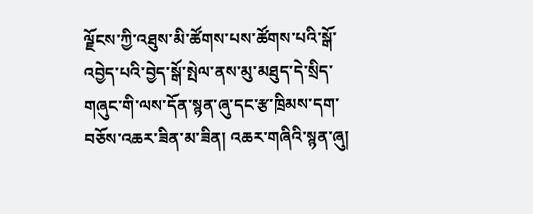ལྗོངས་ཀྱི་འཐུས་མི་ཚོགས་པས་ཚོགས་པའི་སྒོ་འབྱེད་པའི་བྱེད་སྒོ་སྤེལ་ནས་མུ་མཐུད་དེ་སྲིད་གཞུང་གི་ལས་དོན་སྙན་ཞུ་དང་རྩ་ཁྲིམས་དག་བཅོས་འཆར་ཟིན་མ་ཟིན། འཆར་གཞིའི་སྙན་ཞུ།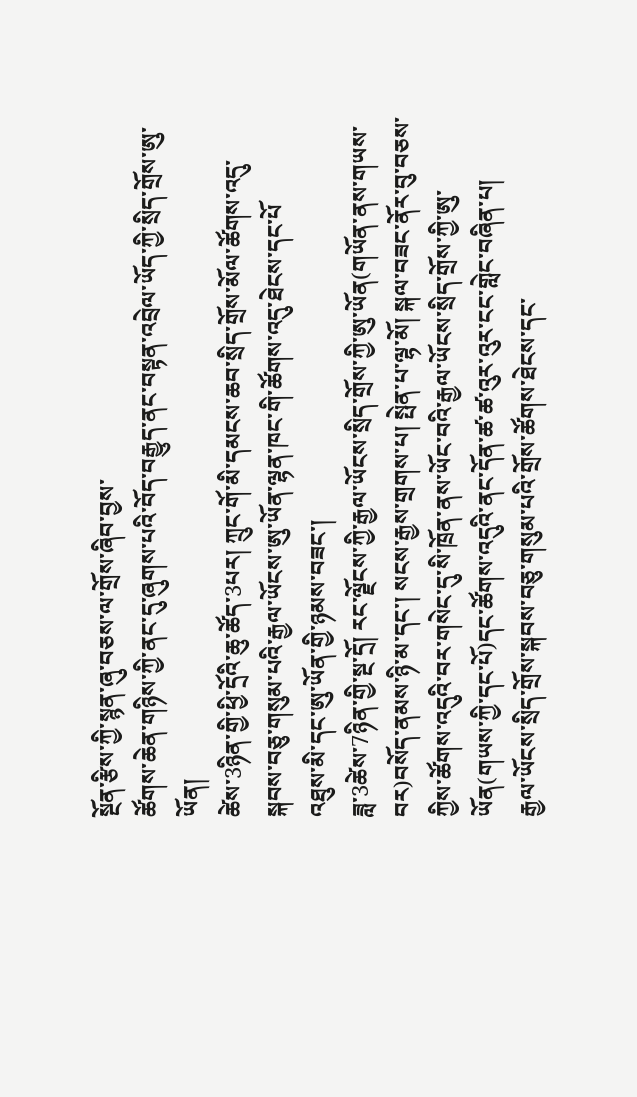སྔོན་རྩིས་ཀྱི་སྙན་ཞུ་བཅས་ལ་གྲོས་ཞིབ་བྱས་
ཚོགས་ཆེན་གཉིས་ཀྱི་ནང་དུ་ཞུགས་པའི་བོད་བརྒྱུད་ནང་བསྟན་འབྲེལ་ཡོད་ཀྱི་སྲིད་གྲོས་ཨུ་ཡོན།
ཚེས་3ཉིན་གྱི་ཕྱི་དྲོའི་ཆུ་ཚོད་3པར། ཀྲུང་གོ་མི་དམངས་ཆབ་སྲིད་གྲོས་མོལ་ཚོགས་འདུ་སྐབས་བཅུ་གསུམ་པའི་རྒྱལ་ཡོངས་ཨུ་ཡོན་ལྷན་ཁང་གི་ཚོགས་འདུ་ཐེངས་དང་པོ
འཐུས་མི་དང་ཨུ་ཡོན་གྱི་ཉམས་བཟང་།
ཟླ་3ཚེས་7ཉིན་གྱི་སྔ་དྲོ། རང་ལྗོངས་ཀྱི་རྒྱལ་ཡོངས་སྲིད་གྲོས་ཀྱི་ཨུ་ཡོན(གཡོན་ནས་གཡས་བར)བསོད་ནམས་ཉི་མ་དང་། སངས་རྒྱས་གྲགས་པ། སྤེན་པ་ལྷ་མོ། སྐལ་བཟང་ནོར་བུ་བཅས་ཀྱིས་ཚོགས་འདུའི་བར་གསེང་དུ་སི་ཁྲོན་ནས་ཡོང་བའི་རྒྱལ་ཡོངས་སྲིད་གྲོས་ཀྱི་ཨུ་ཡོན(གཡས་ཀྱི་དང་པོ)དང་ཚོགས་འདུའི་ནང་དོན་ཚ་ཚ་འུར་འུར་ངང་གླེང་བཞིན་པ།
རྒྱལ་ཡོངས་སྲིད་གྲོས་སྐབས་བཅུ་གསུམ་པའི་གྲོས་ཚོགས་ཐེངས་དང་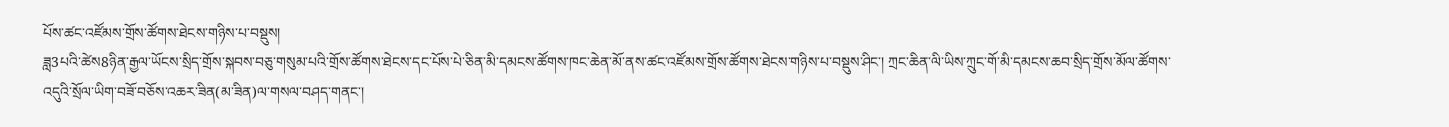པོས་ཚང་འཛོམས་གྲོས་ཚོགས་ཐེངས་གཉིས་པ་བསྡུས།
ཟླ3པའི་ཚེས8ཉིན་རྒྱལ་ཡོངས་སྲིད་གྲོས་སྐབས་བཅུ་གསུམ་པའི་གྲོས་ཚོགས་ཐེངས་དང་པོས་པེ་ཅིན་མི་དམངས་ཚོགས་ཁང་ཆེན་མོ་ནས་ཚང་འཛོམས་གྲོས་ཚོགས་ཐེངས་གཉིས་པ་བསྡུས་ཤིང་། ཀྲང་ཆིན་ལི་ཡིས་ཀྲུང་གོ་མི་དམངས་ཆབ་སྲིད་གྲོས་མོལ་ཚོགས་འདུའི་སྲོལ་ཡིག་བཟོ་བཅོས་འཆར་ཟིན(མ་ཟིན)ལ་གསལ་བཤད་གནང་།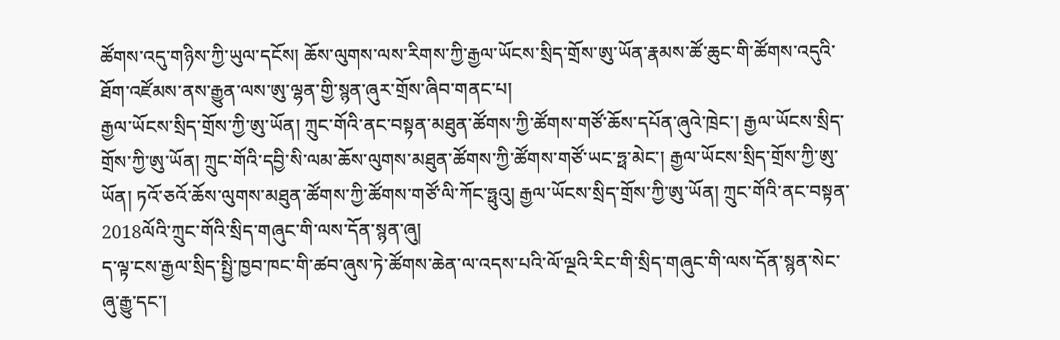ཚོགས་འདུ་གཉིས་ཀྱི་ཡུལ་དངོས། ཆོས་ལུགས་ལས་རིགས་ཀྱི་རྒྱལ་ཡོངས་སྲིད་གྲོས་ཨུ་ཡོན་རྣམས་ཚོ་ཆུང་གི་ཚོགས་འདུའི་ཐོག་འཛོམས་ནས་རྒྱུན་ལས་ཨུ་ལྷན་གྱི་སྙན་ཞུར་གྲོས་ཞིབ་གནང་པ།
རྒྱལ་ཡོངས་སྲིད་གྲོས་ཀྱི་ཨུ་ཡོན། ཀྲུང་གོའི་ནང་བསྟན་མཐུན་ཚོགས་ཀྱི་ཚོགས་གཙོ་ཆོས་དཔོན་ཞུའེ་ཁྲེང་། རྒྱལ་ཡོངས་སྲིད་གྲོས་ཀྱི་ཨུ་ཡོན། ཀྲུང་གོའི་དབྱི་སི་ལམ་ཆོས་ལུགས་མཐུན་ཚོགས་ཀྱི་ཚོགས་གཙོ་ཡང་ཧྥ་མེང་། རྒྱལ་ཡོངས་སྲིད་གྲོས་ཀྱི་ཨུ་ཡོན། ཏའོ་ཅའོ་ཆོས་ལུགས་མཐུན་ཚོགས་ཀྱི་ཚོགས་གཙོ་ལི་ཀོང་ཧྥུའུ། རྒྱལ་ཡོངས་སྲིད་གྲོས་ཀྱི་ཨུ་ཡོན། ཀྲུང་གོའི་ནང་བསྟན་
2018ལོའི་ཀྲུང་གོའི་སྲིད་གཞུང་གི་ལས་དོན་སྙན་ཞུ།
ད་ལྟ་ངས་རྒྱལ་སྲིད་སྤྱི་ཁྱབ་ཁང་གི་ཚབ་ཞུས་ཏེ་ཚོགས་ཆེན་ལ་འདས་པའི་ལོ་ལྔའི་རིང་གི་སྲིད་གཞུང་གི་ལས་དོན་སྙན་སེང་ཞུ་རྒྱུ་དང་།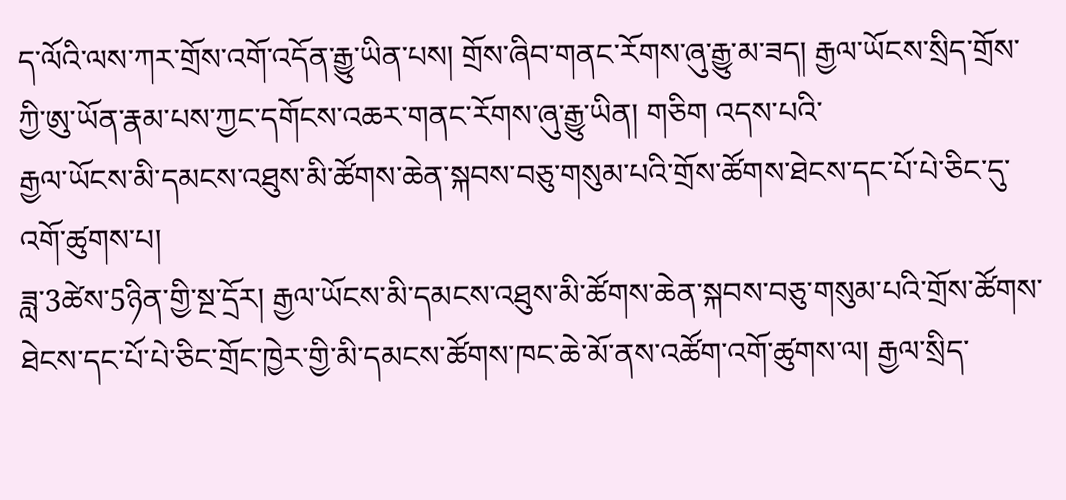ད་ལོའི་ལས་ཀར་གྲོས་འགོ་འདོན་རྒྱུ་ཡིན་པས། གྲོས་ཞིབ་གནང་རོགས་ཞུ་རྒྱུ་མ་ཟད། རྒྱལ་ཡོངས་སྲིད་གྲོས་ཀྱི་ཨུ་ཡོན་རྣམ་པས་ཀྱང་དགོངས་འཆར་གནང་རོགས་ཞུ་རྒྱུ་ཡིན། གཅིག འདས་པའི་
རྒྱལ་ཡོངས་མི་དམངས་འཐུས་མི་ཚོགས་ཆེན་སྐབས་བཅུ་གསུམ་པའི་གྲོས་ཚོགས་ཐེངས་དང་པོ་པེ་ཅིང་དུ་འགོ་ཚུགས་པ།
ཟླ་3ཚེས་5ཉིན་གྱི་སྔ་དྲོར། རྒྱལ་ཡོངས་མི་དམངས་འཐུས་མི་ཚོགས་ཆེན་སྐབས་བཅུ་གསུམ་པའི་གྲོས་ཚོགས་ཐེངས་དང་པོ་པེ་ཅིང་གྲོང་ཁྱེར་གྱི་མི་དམངས་ཚོགས་ཁང་ཆེ་མོ་ནས་འཚོག་འགོ་ཚུགས་ལ། རྒྱལ་སྲིད་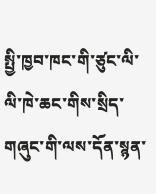སྤྱི་ཁྱབ་ཁང་གི་ཙུང་ལི་ལི་ཁེ་ཆང་གིས་སྲིད་གཞུང་གི་ལས་དོན་སྙན་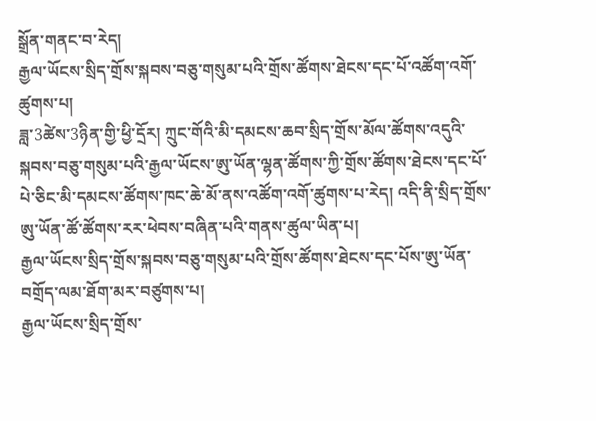སྒྲོན་གནང་བ་རེད།
རྒྱལ་ཡོངས་སྲིད་གྲོས་སྐབས་བཅུ་གསུམ་པའི་གྲོས་ཚོགས་ཐེངས་དང་པོ་འཚོག་འགོ་ཚུགས་པ།
ཟླ་3ཚེས་3ཉིན་གྱི་ཕྱི་དྲོར། ཀྲུང་གོའི་མི་དམངས་ཆབ་སྲིད་གྲོས་མོལ་ཚོགས་འདུའི་སྐབས་བཅུ་གསུམ་པའི་རྒྱལ་ཡོངས་ཨུ་ཡོན་ལྷན་ཚོགས་ཀྱི་གྲོས་ཚོགས་ཐེངས་དང་པོ་པེ་ཅིང་མི་དམངས་ཚོགས་ཁང་ཆེ་མོ་ནས་འཚོག་འགོ་ཚུགས་པ་རེད། འདི་ནི་སྲིད་གྲོས་ཨུ་ཡོན་ཚོ་ཚོགས་རར་ཕེབས་བཞིན་པའི་གནས་ཚུལ་ཡིན་པ།
རྒྱལ་ཡོངས་སྲིད་གྲོས་སྐབས་བཅུ་གསུམ་པའི་གྲོས་ཚོགས་ཐེངས་དང་པོས་ཨུ་ཡོན་བགྲོད་ལམ་ཐོག་མར་བཙུགས་པ།
རྒྱལ་ཡོངས་སྲིད་གྲོས་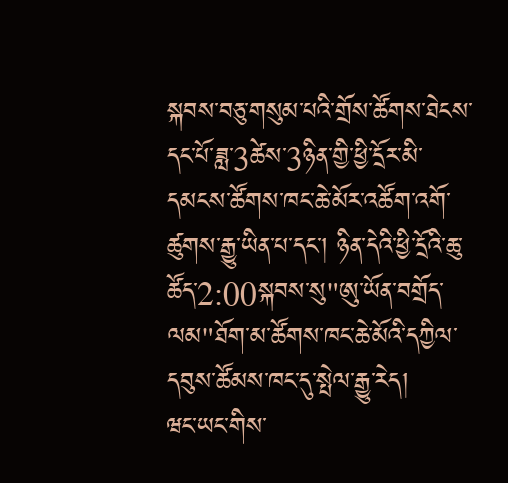སྐབས་བཅུ་གསུམ་པའི་གྲོས་ཚོགས་ཐེངས་དང་པོ་ཟླ་3ཚེས་3ཉིན་གྱི་ཕྱི་དྲོར་མི་དམངས་ཚོགས་ཁང་ཆེ་མོར་འཚོག་འགོ་ཚུགས་རྒྱུ་ཡིན་པ་དང་། ཉིན་དེའི་ཕྱི་དྲོའི་ཆུ་ཚོད་2:00སྐབས་སུ"ཨུ་ཡོན་བགྲོད་ལམ"ཐོག་མ་ཚོགས་ཁང་ཆེ་མོའི་དཀྱིལ་དབུས་ཚོམས་ཁང་དུ་སྤེལ་རྒྱུ་རེད།
ཝང་ཡང་གིས་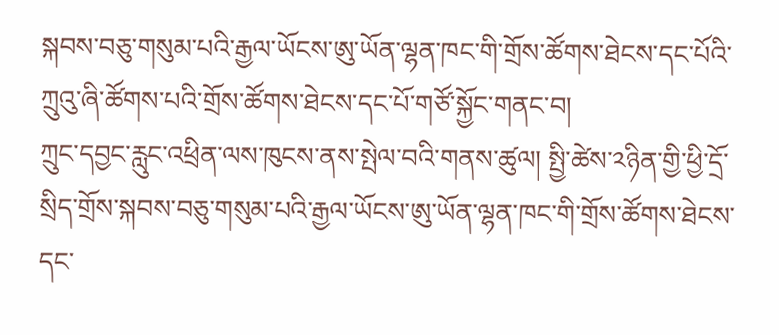སྐབས་བཅུ་གསུམ་པའི་རྒྱལ་ཡོངས་ཨུ་ཡོན་ལྷན་ཁང་གི་གྲོས་ཚོགས་ཐེངས་དང་པོའི་ཀྲུའུ་ཞི་ཚོགས་པའི་གྲོས་ཚོགས་ཐེངས་དང་པོ་གཙོ་སྐྱོང་གནང་བ།
ཀྲུང་དབྱང་རླུང་འཕྲིན་ལས་ཁུངས་ནས་སྤེལ་བའི་གནས་ཚུལ། སྤྱི་ཚེས་༢ཉིན་གྱི་ཕྱི་དྲོ་སྲིད་གྲོས་སྐབས་བཅུ་གསུམ་པའི་རྒྱལ་ཡོངས་ཨུ་ཡོན་ལྷན་ཁང་གི་གྲོས་ཚོགས་ཐེངས་དང་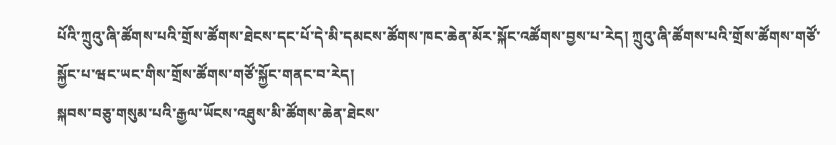པོའི་ཀྲུའུ་ཞི་ཚོགས་པའི་གྲོས་ཚོགས་ཐེངས་དང་པོ་དེ་མི་དམངས་ཚོགས་ཁང་ཆེན་མོར་སྐོང་འཚོགས་བྱས་པ་རེད། ཀྲུའུ་ཞི་ཚོགས་པའི་གྲོས་ཚོགས་གཙོ་སྐྱོང་པ་ཝང་ཡང་གིས་གྲོས་ཚོགས་གཙོ་སྐྱོང་གནང་བ་རེད།
སྐབས་བཅུ་གསུམ་པའི་རྒྱལ་ཡོངས་འཐུས་མི་ཚོགས་ཆེན་ཐེངས་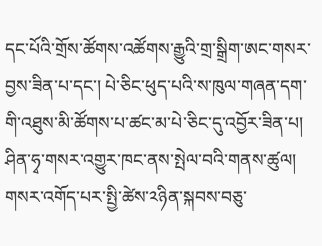དང་པོའི་གྲོས་ཚོགས་འཚོགས་རྒྱུའི་གྲ་སྒྲིག་ཨང་གསར་བྱས་ཟིན་པ་དང་། པེ་ཅིང་ཕུད་པའི་ས་ཁུལ་གཞན་དག་གི་འཐུས་མི་ཚོགས་པ་ཚང་མ་པེ་ཅིང་དུ་འབྱོར་ཟིན་པ།
ཤིན་ཧྭ་གསར་འགྱུར་ཁང་ནས་སྤེལ་བའི་གནས་ཚུལ། གསར་འགོད་པར་སྤྱི་ཚེས་༢ཉིན་སྐབས་བཅུ་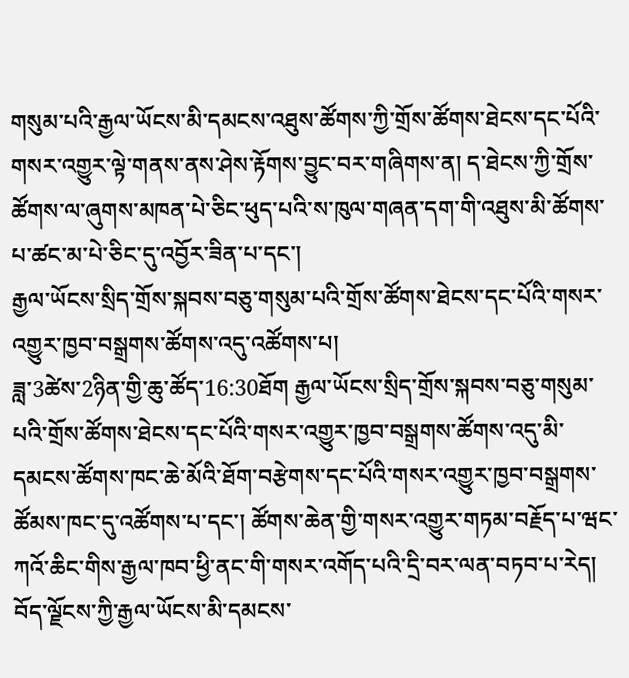གསུམ་པའི་རྒྱལ་ཡོངས་མི་དམངས་འཐུས་ཚོགས་ཀྱི་གྲོས་ཚོགས་ཐེངས་དང་པོའི་གསར་འགྱུར་ལྟེ་གནས་ནས་ཤེས་རྟོགས་བྱུང་བར་གཞིགས་ན། ད་ཐེངས་ཀྱི་གྲོས་ཚོགས་ལ་ཞུགས་མཁན་པེ་ཅིང་ཕུད་པའི་ས་ཁུལ་གཞན་དག་གི་འཐུས་མི་ཚོགས་པ་ཚང་མ་པེ་ཅིང་དུ་འབྱོར་ཟིན་པ་དང་།
རྒྱལ་ཡོངས་སྲིད་གྲོས་སྐབས་བཅུ་གསུམ་པའི་གྲོས་ཚོགས་ཐེངས་དང་པོའི་གསར་འགྱུར་ཁྱབ་བསྒྲགས་ཚོགས་འདུ་འཚོགས་པ།
ཟླ་3ཚེས་2ཉིན་གྱི་ཆུ་ཚོད་16:30ཐོག རྒྱལ་ཡོངས་སྲིད་གྲོས་སྐབས་བཅུ་གསུམ་པའི་གྲོས་ཚོགས་ཐེངས་དང་པོའི་གསར་འགྱུར་ཁྱབ་བསྒྲགས་ཚོགས་འདུ་མི་དམངས་ཚོགས་ཁང་ཆེ་མོའི་ཐོག་བརྩེགས་དང་པོའི་གསར་འགྱུར་ཁྱབ་བསྒྲགས་ཚོམས་ཁང་དུ་འཚོགས་པ་དང་། ཚོགས་ཆེན་གྱི་གསར་འགྱུར་གཏམ་བརྗོད་པ་ཝང་ཀའོ་ཆིང་གིས་རྒྱལ་ཁབ་ཕྱི་ནང་གི་གསར་འགོད་པའི་དྲི་བར་ལན་བཏབ་པ་རེད།
བོད་ལྗོངས་ཀྱི་རྒྱལ་ཡོངས་མི་དམངས་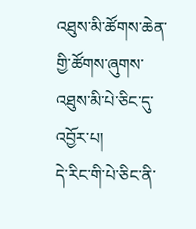འཐུས་མི་ཚོགས་ཆེན་གྱི་ཚོགས་ཞུགས་འཐུས་མི་པེ་ཅིང་དུ་འབྱོར་པ།
དེ་རིང་གི་པེ་ཅིང་ནི་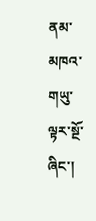ནམ་མཁའ་གཡུ་ལྟར་སྔོ་ཞིང་།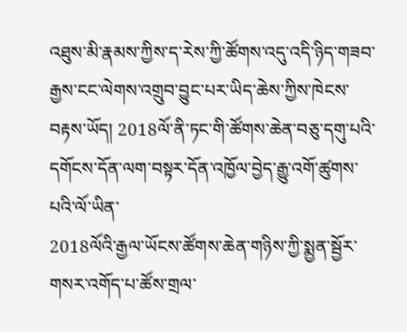འཐུས་མི་རྣམས་ཀྱིས་ད་རེས་ཀྱི་ཚོགས་འདུ་འདི་ཉིད་གཟབ་རྒྱས་ངང་ལེགས་འགྲུབ་བྱུང་པར་ཡིད་ཆེས་ཀྱིས་ཁེངས་བརྟས་ཡོད། 2018ལོ་ནི་ཏང་གི་ཚོགས་ཆེན་བཅུ་དགུ་པའི་དགོངས་དོན་ལག་བསྟར་དོན་འཁྱོལ་བྱེད་རྒྱུ་འགོ་ཚུགས་པའི་ལོ་ཡིན་
2018ལོའི་རྒྱལ་ཡོངས་ཚོགས་ཆེན་གཉིས་ཀྱི་སྨྱན་སྦྱོར་གསར་འགོད་པ་ཚོས་གྲལ་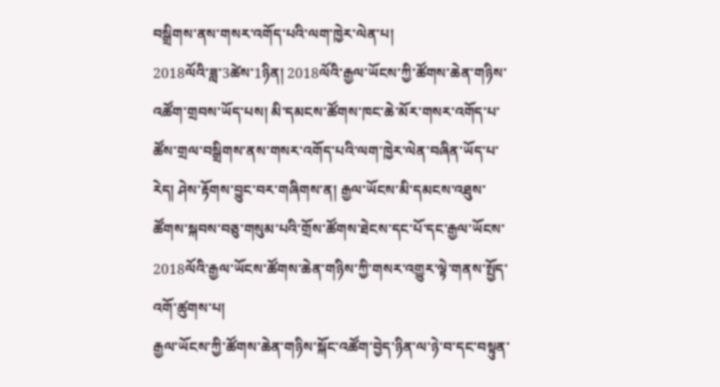བསྒྲིགས་ནས་གསར་འགོད་པའི་ལག་ཁྱེར་ལེན་པ།
2018ལོའི་ཟླ་3ཚེས་1ཉིན། 2018ལོའི་རྒྱལ་ཡོངས་ཀྱི་ཚོགས་ཆེན་གཉིས་འཚོག་གྲབས་ཡོད་པས། མི་དམངས་ཚོགས་ཁང་ཆེ་མོར་གསར་འགོད་པ་ཚོས་གྲལ་བསྒྲིགས་ནས་གསར་འགོད་པའི་ལག་ཁྱེར་ལེན་བཞིན་ཡོད་པ་རེད། ཤེས་རྟོགས་བྱུང་བར་གཞིགས་ན། རྒྱལ་ཡོངས་མི་དམངས་འཐུས་ཚོགས་སྐབས་བཅུ་གསུམ་པའི་གྲོས་ཚོགས་ཐེངས་དང་པོ་དང་རྒྱལ་ཡོངས་
2018ལོའི་རྒྱལ་ཡོངས་ཚོགས་ཆེན་གཉིས་ཀྱི་གསར་འགྱུར་ལྟེ་གནས་སྤྱོད་འགོ་ཚུགས་པ།
རྒྱལ་ཡོངས་ཀྱི་ཚོགས་ཆེན་གཉིས་སྐོང་འཚོག་བྱེད་ཉིན་ལ་ཉེ་བ་དང་བསྟུན་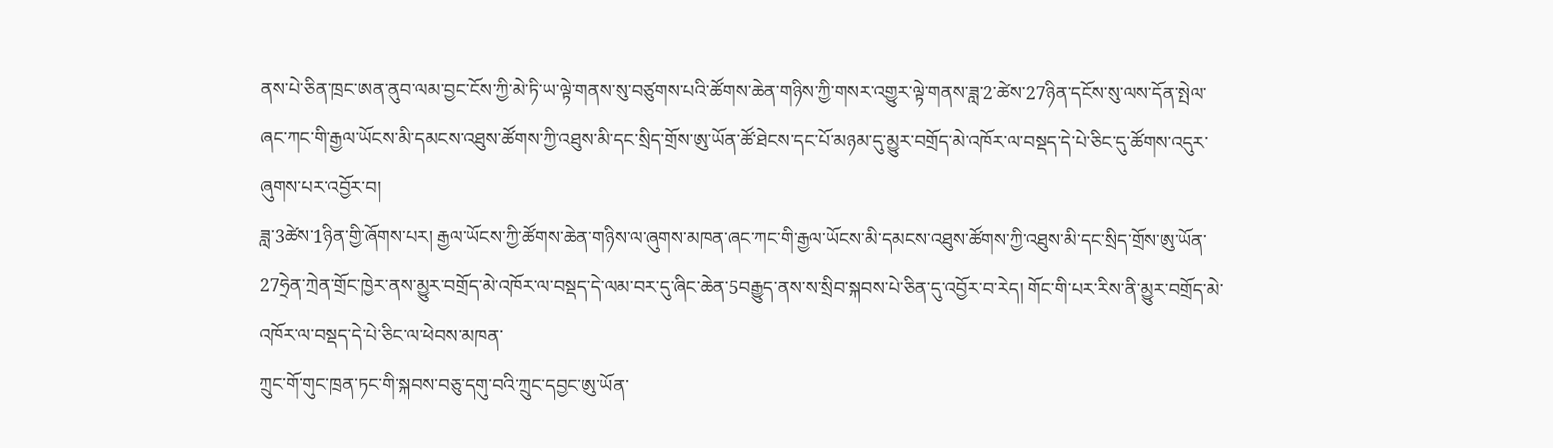ནས་པེ་ཅིན་ཁྲང་ཨན་ནུབ་ལམ་བྱང་ངོས་ཀྱི་མེ་ཏི་ཡ་ལྟེ་གནས་སུ་བཙུགས་པའི་ཚོགས་ཆེན་གཉིས་ཀྱི་གསར་འགྱུར་ལྟེ་གནས་ཟླ་2་ཚེས་27ཉིན་དངོས་སུ་ལས་དོན་སྤེལ་
ཞང་ཀང་གི་རྒྱལ་ཡོངས་མི་དམངས་འཐུས་ཚོགས་ཀྱི་འཐུས་མི་དང་སྲིད་གྲོས་ཨུ་ཡོན་ཚོ་ཐེངས་དང་པོ་མཉམ་དུ་མྱུར་བགྲོད་མེ་འཁོར་ལ་བསྡད་དེ་པེ་ཅིང་དུ་ཚོགས་འདུར་ཞུགས་པར་འབྱོར་བ།
ཟླ་3ཚེས་1ཉིན་གྱི་ཞོགས་པར། རྒྱལ་ཡོངས་ཀྱི་ཚོགས་ཆེན་གཉིས་ལ་ཞུགས་མཁན་ཞང་ཀང་གི་རྒྱལ་ཡོངས་མི་དམངས་འཐུས་ཚོགས་ཀྱི་འཐུས་མི་དང་སྲིད་གྲོས་ཨུ་ཡོན་27ཧྲེན་ཀྲེན་གྲོང་ཁྱེར་ནས་མྱུར་བགྲོད་མེ་འཁོར་ལ་བསྡད་དེ་ལམ་བར་དུ་ཞིང་ཆེན་5བརྒྱུད་ནས་ས་སྲིབ་སྐབས་པེ་ཅིན་དུ་འབྱོར་བ་རེད། གོང་གི་པར་རིས་ནི་མྱུར་བགྲོད་མེ་འཁོར་ལ་བསྡད་དེ་པེ་ཅིང་ལ་ཕེབས་མཁན་
ཀྲུང་གོ་གུང་ཁྲན་ཏང་གི་སྐབས་བཅུ་དགུ་བའི་ཀྲུང་དབྱང་ཨུ་ཡོན་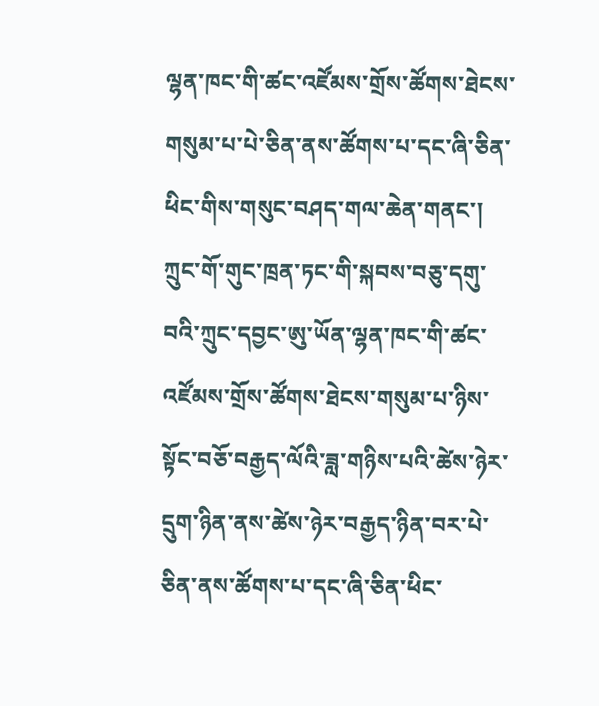ལྷན་ཁང་གི་ཚང་འཛོམས་གྲོས་ཚོགས་ཐེངས་གསུམ་པ་པེ་ཅིན་ནས་ཚོགས་པ་དང་ཞི་ཅིན་ཕིང་གིས་གསུང་བཤད་གལ་ཆེན་གནང་།
ཀྲུང་གོ་གུང་ཁྲན་ཏང་གི་སྐབས་བཅུ་དགུ་བའི་ཀྲུང་དབྱང་ཨུ་ཡོན་ལྷན་ཁང་གི་ཚང་འཛོམས་གྲོས་ཚོགས་ཐེངས་གསུམ་པ་ཉིས་སྟོང་བཅོ་བརྒྱད་ལོའི་ཟླ་གཉིས་པའི་ཚེས་ཉེར་དྲུག་ཉིན་ནས་ཚེས་ཉེར་བརྒྱད་ཉིན་བར་པེ་ཅིན་ནས་ཚོགས་པ་དང་ཞི་ཅིན་ཕིང་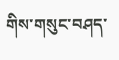གིས་གསུང་བཤད་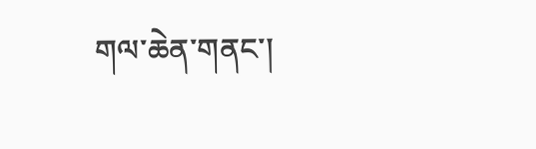གལ་ཆེན་གནང་།